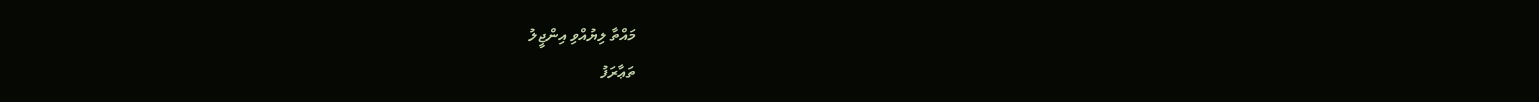މައްތާ ލިޔުއްވި އިންޖީލު
ތަޢާރަފު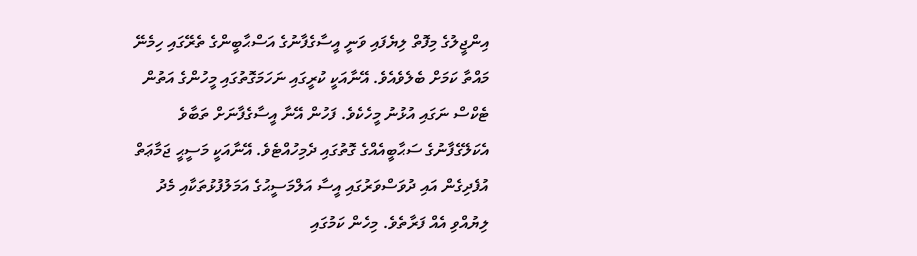އިންޖީލުގެ މިފޮތް ލިޔެފައި ވަނީ އީސާގެފާނުގެ އަސްޙާބީންގެ ތެރޭގައި ހިމެނޭ މައްތާ ކަމަށް ބެލެވެއެވެ. އޭނާއަކީ ކުރީގައި ނަހަމަގޮތުގައި މީހުންގެ އަތުން ޓެކްސް ނަގައި އުޅުނު މީހެކެވެ. ފަހުން އޭނާ އީސާގެފާނަށް ތަބާވެ އެކަލޭގެފާނުގެ ސަޙާބީއެއްގެ ގޮތުގައި ދެމިހުއްޓެވެ. އޭނާއަކީ މަސީޙީ ޖަމާޢަތް އުފެދިގެން އައި ދުވަސްވަރުގައި އީސާ އަލްމަސީޙުގެ އަމަލުފުޅުތަކާއި މެދު ލިޔުއްވި އެއް ފަރާތެވެ. މިހެން ކަމުގައި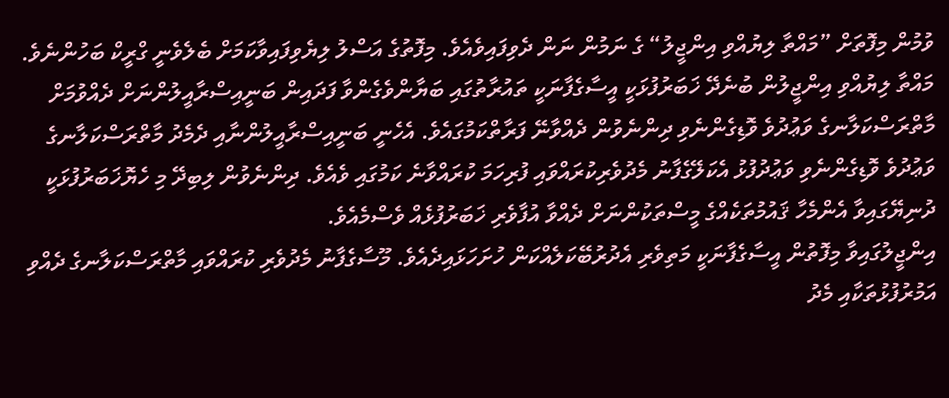ވުމުން މިފޮތަށް ”މައްތާ ލިޔުއްވި އިންޖީލު“ ގެ ނަމުން ނަން ދެވިފައިވެއެވެ. މިފޮތުގެ އަސްލު ލިޔެވިފައިވާކަމަށް ބެލެވެނީ ގްރީކް ބަހުންނެވެ.
މައްތާ ލިޔުއްވި އިންޖީލުން ބުނެދޭ ޚަބަރުފުޅަކީ އީސާގެފާނަކީ ތައުރާތުގައި ބަޔާންވެގެންވާ ފަދައިން ބަނީއިސްރާއީލުންނަށް ދެއްވުމަށް މާތްރަސްކަލާނގެ ވަޢުދުވެ ވޮޑިގެންނެވި ދިންނެވުން ދެއްވާނޭ ފަރާތްކަމުގައެވެ. އެހެނީ ބަނީއިސްރާއީލުންނާއި ދެމެދު މާތްރަސްކަލާނގެ ވަޢުދުވެ ވޮޑިގެންނެވި ވަޢުދުފުޅު އެކަލޭގެފާނު މެދުވެރިކުރައްވައި ފުރިހަމަ ކުރައްވާނެ ކަމުގައި ވެއެވެ. ދިންނެވުން ލިބިދޭ މި ހެޔޮޚަބަރުފުޅަކީ ދުނިޔޭގައިވާ އެންމެހާ ޤައުމުތަކެއްގެ މީސްތަކުންނަށް ދެއްވާ އުފާވެރި ޚަބަރުފުޅެއް ވެސްމެއެވެ.
އިންޖީލުގައިވާ މިފޮތުން އީސާގެފާނަކީ މަތިވެރި އެދުރުބޭކަލެއްކަން ހުށަހަޅައިދެއެވެ. މޫސާގެފާނު މެދުވެރި ކުރައްވައި މާތްރަސްކަލާނގެ ދެއްވި އަމުރުފުޅުތަކާއި މެދު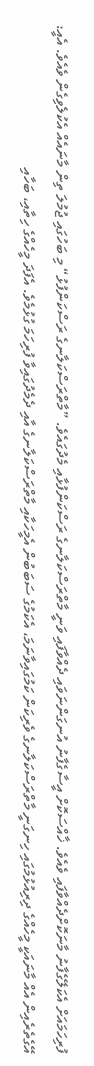ފުރިހަމައަށް އެކަލޭގެފާނު މާނަކޮށްދެއްވާފައި ވެއެވެ. ޚާއްސަކޮށް އީސާގެފާނު އުނގަންނަވައި ދެއްވާފައި ވަނީ މާތްރަސްކަލާނގެ ރަސްކަންފުޅާއި މެދުގައެވެ. ”މާތްރަސްކަލާނގެ ރަސްކަންފުޅު“ މި ބަހުގައި ޖުމުލަ ތިން މާނައެއް އެކުލެވިގެން ވެއެވެ. އެއީ:
އޭގެތެރެއިން އެއް މާނައަކީ މީހެއްގެ ދިރިއުޅުމުގައި ހިނގަނީ މާތްރަސްކަލާނގެ ވެރިކަން ކަމުގައިވާނަމަ، އެކަމުގެ ސަބަބުން އެމީހަކާއި މާތްރަސްކަލާނގެ އާއި ދެމެދުގައިވާ ފުރިހަމަ ގުޅުމެވެ. އެފަދަ މީހެއްގެ ހިތާއި، ބަހާއި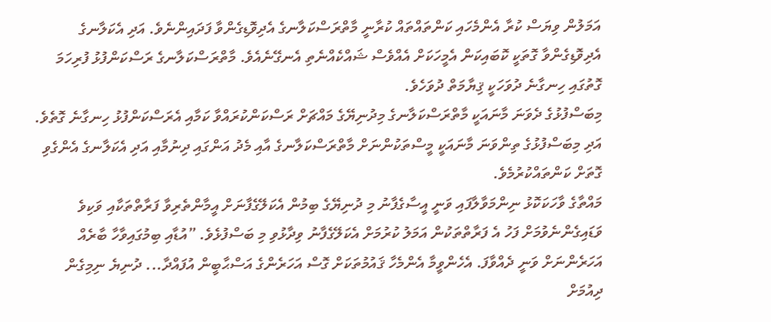އަމަލުން ވިޔަސް ކުރާ އެންމެހައި ކަންތައްތައް ކުރާނީ މާތްރަސްކަލާނގެ އެދިވޮޑިގެންވާ ފަދައިންނެވެ. އަދި އެކަލާނގެ އެދިވޮޑިގެންވާ ގޮތަކީ ކޮބައިކަން އެމީހަކަށް އެއްވެސް ޝައްކެއްނެތި އެނގޭނެއެވެ. މާތްރަސްކަލާނގެ ރަސްކަންފުޅު ފުރިހަމަ ގޮތުގައި ހިނގާނެ ދުވަހަކީ ޤިޔާމަތް ދުވަހެވެ.
މިބަސްފުޅުގެ ދެވަނަ މާނައަކީ މާތްރަސްކަލާނގެ މިދުނިޔޭގެ މައްޗަށް ރަސްކަންކުރައްވާ ކަމާއި އެރަސްކަންފުޅު ހިނގާނެ ގޮތެވެ.
އަދި މިބަސްފުޅުގެ ތިންވަނަ މާނައަކީ މީސްތަކުންނަށް މާތްރަސްކަލާނގެ އާއި މެދު އަންގައި ދިނުމާއި އަދި އެކަލާނގެ އެންގެވި ގޮތަށް ކަންތައްކުރުމެވެ.
މައްތާގެ ވާހަކަކޮޅު ނިންމަވާލާފައި ވަނީ އީސާގެފާނު މި ދުނިޔޭގެ ބިމުން އެކަލޭގެފާނަށް އީމާންތެރިވާ ފަރާތްތަކާއި ވަކިވެ ވަޑައިގެންނެވުމަށް ފަހު އެ ފަރާތްތަކުން އަމަލު ކުރުމަށް އެކަލޭގެފާނު ވިދާޅުވި މި ބަސްފުޅެވެ. ”އުޑާއި ބިމުގައިވާހާ ބާރެއް އަހަރެންނަށް ވަނީ ދެއްވާފަ. އެހެންވީމާ އެންމެހާ ޤައުމުތަކަށް ގޮސް އަހަރެންގެ އަސްޙާބީން އުފައްދާ... ދުނިޔެ ނިމިގެން ދިއުމަށް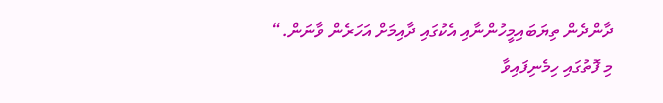ދާންދެން ތިޔަބައިމީހުންނާއި އެކުގައި ދާއިމަށް އަހަރެން ވާނަން.“
މި ފޮތުގައި ހިމެނިފައިވާ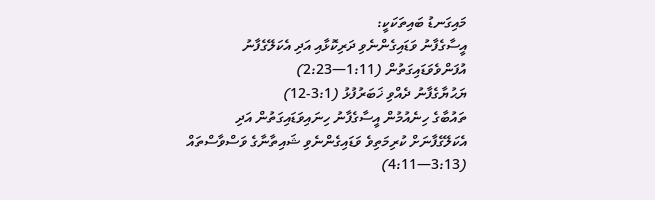މައިގަނޑު ބައިތަކަކީ:
އީސާގެފާނު ވަޑައިގެންނެވި ދަރިކޮޅާއި އަދި އެކަލޭގެފާނު އުފަންވެވަޑައިގަތުން (1:11—2:23)
ޔަޙުޔާގެފާނު ދެއްވި ޚަބަރުފުޅު (3:1-12)
ތައުބާގެ ހިނެއުމުން އީސާގެފާނު ހިނައިވަޑައިގަތުން އަދި އެކަލޭގެފާނަށް ކުރިމަތިވެ ވަޑައިގެންނެވި ޝައިތާނާގެ ވަސްވާސްތައް (3:13—4:11)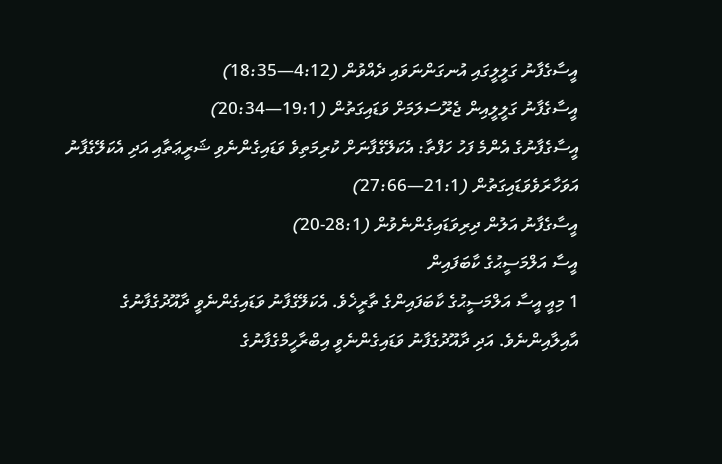އީސާގެފާނު ގަލީލީގައި އުނގަންނަވައި ދެއްވުން (4:12—18:35)
އީސާގެފާނު ގަލީލީއިން ޖެރޫސަލަމަށް ވަޑައިގަތުން (19:1—20:34)
އީސާގެފާނުގެ އެންމެ ފަހު ހަފްތާ: އެކަލޭގެފާނަށް ކުރިމަތިވެ ވަޑައިގެންނެވި ޝަރީޢަތާއި އަދި އެކަލޭގެފާނު އަވަހާރަވެވަޑައިގަތުން (21:1—27:66)
އީސާގެފާނު އަލުން ދިރިވަޑައިގެންނެވުން (28:1-20)
އީސާ އަލްމަސީޙުގެ ކާބަފައިން
1 މިއީ އީސާ އަލްމަސީޙުގެ ކާބަފައިންގެ ތާރީޚެވެ. އެކަލޭގެފާނު ވަޑައިގެންނެވީ ދާއޫދުގެފާނުގެ އާއިލާއިންނެވެ. އަދި ދާއޫދުގެފާނު ވަޑައިގެންނެވީ އިބްރާހީމްގެފާނުގެ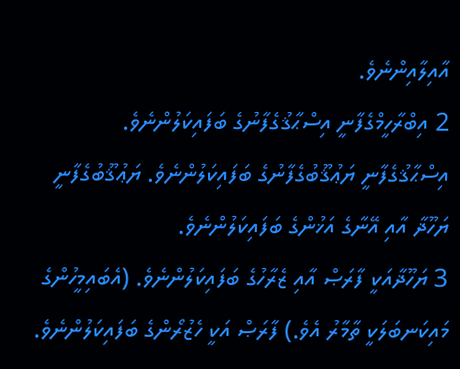އާއިލާއިންނެވެ.
2 އިބްރާހީމްގެފާނީ އިސްޙާޤުގެފާނުގެ ބަފައިކަލުންނެވެ. އިސްޙާޤުގެފާނީ ޔަޢުޤޫބުގެފާނުގެ ބަފައިކަލުންނެވެ. ޔަޢުޤޫބުގެފާނީ ޔަހޫޛާ އާއި އޭނާގެ އަޚުންގެ ބަފައިކަލުންނެވެ.
3 ޔަހޫޛާއަކީ ފާރަޞް އާއި ޒެރާހުގެ ބަފައިކަލުންނެވެ. (އެބައިމީހުންގެ މައިކަނބަލަކީ ތާމާރު އެވެ.) ފާރަޞް އަކީ ހެޒުރޯންގެ ބަފައިކަލުންނެވެ.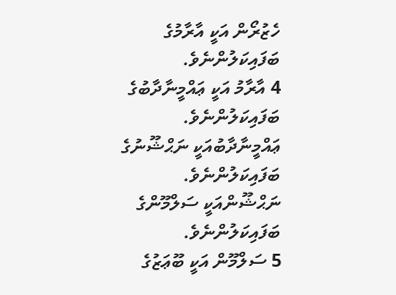ހެޒުރޯން އަކީ އާރާމުގެ ބަފައިކަލުންނެވެ.
4 އާރާމު އަކީ ޢައްމީނާދާބުގެ ބަފައިކަލުންނެވެ. ޢައްމީނާދާބުއަކީ ނަޙްޝޫނުގެ ބަފައިކަލުންނެވެ. ނަޙްޝޫންއަކީ ސަލްމޫންގެ ބަފައިކަލުންނެވެ.
5 ސަލްމޫން އަކީ ބޫޢަޒުގެ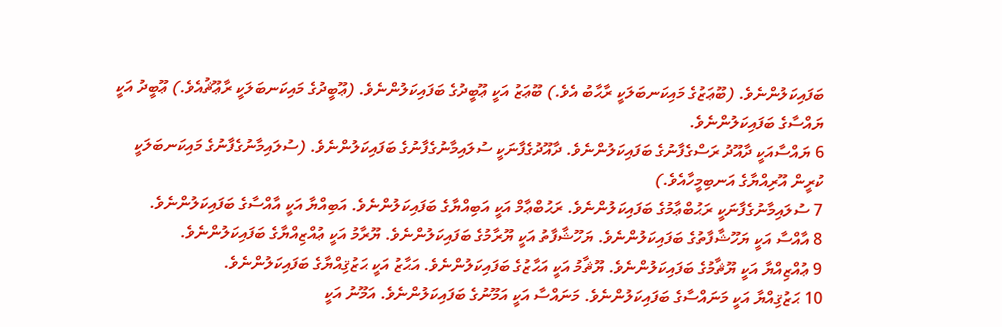ބަފައިކަލުންނެވެ. (ބޫޢަޒުގެ މައިކަނބަލަކީ ރާޙާބު އެވެ.) ބޫޢަޒު އަކީ ޢޫބީދުގެ ބަފައިކަލުންނެވެ. (ޢޫބީދުގެ މައިކަނބަލަކީ ރާޢޫޘުއެވެ.) ޢޫބީދު އަކީ ޔައްސާގެ ބަފައިކަލުންނެވެ.
6 ޔައްސާއަކީ ދާއޫދު ރަސްގެފާނުގެ ބަފައިކަލުންނެވެ. ދާއޫދުގެފާނަކީ ސުލައިމާނުގެފާނުގެ ބަފައިކަލުންނެވެ. (ސުލައިމާނުގެފާނުގެ މައިކަނބަލަކީ ކުރީން އޫރިއްޔާގެ އަނބިމީހާއެވެ.)
7 ސުލައިމާނުގެފާނަކީ ރަޙުބްޢާމުގެ ބަފައިކަލުންނެވެ. ރަޙުބްޢާމް އަކީ އަބިއްޔާގެ ބަފައިކަލުންނެވެ. އަބިއްޔާ އަކީ އާއްސާގެ ބަފައިކަލުންނެވެ.
8 އާއްސާ އަކީ ޔަހޫޝާފާތުގެ ބަފައިކަލުންނެވެ. ޔަހޫޝާފާތު އަކީ ޔޫރާމުގެ ބަފައިކަލުންނެވެ. ޔޫރާމު އަކީ ޢުއްޒިއްޔާގެ ބަފައިކަލުންނެވެ.
9 ޢުއްޒިއްޔާ އަކީ ޔޫޘާމުގެ ބަފައިކަލުންނެވެ. ޔޫޘާމު އަކީ އަޙާޒުގެ ބަފައިކަލުންނެވެ. އަޙާޒު އަކީ ޙަޒުޤިއްޔާގެ ބަފައިކަލުންނެވެ.
10 ޙަޒުޤިއްޔާ އަކީ މަނައްސާގެ ބަފައިކަލުންނެވެ. މަނައްސާ އަކީ އަމޫނުގެ ބަފައިކަލުންނެވެ. އަމޫނު އަކީ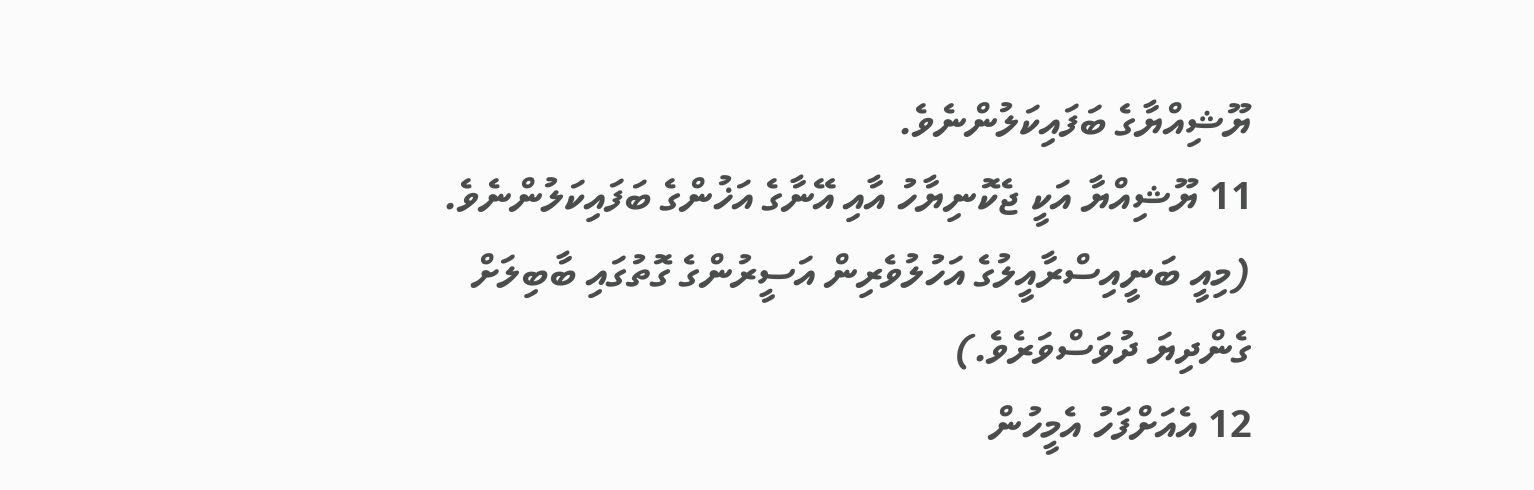ޔޫޝިއްޔާގެ ބަފައިކަލުންނެވެ.
11 ޔޫޝިއްޔާ އަކީ ޖެކޮނިޔާހު އާއި އޭނާގެ އަޚުންގެ ބަފައިކަލުންނެވެ. (މިއީ ބަނީއިސްރާއީލުގެ އަހުލުވެރިން އަސީރުންގެ ގޮތުގައި ބާބިލަށް ގެންދިޔަ ދުވަސްވަރެވެ.)
12 އެއަށްފަހު އެމީހުން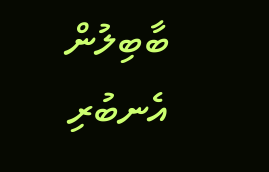ބާބިލުން އެނބުރި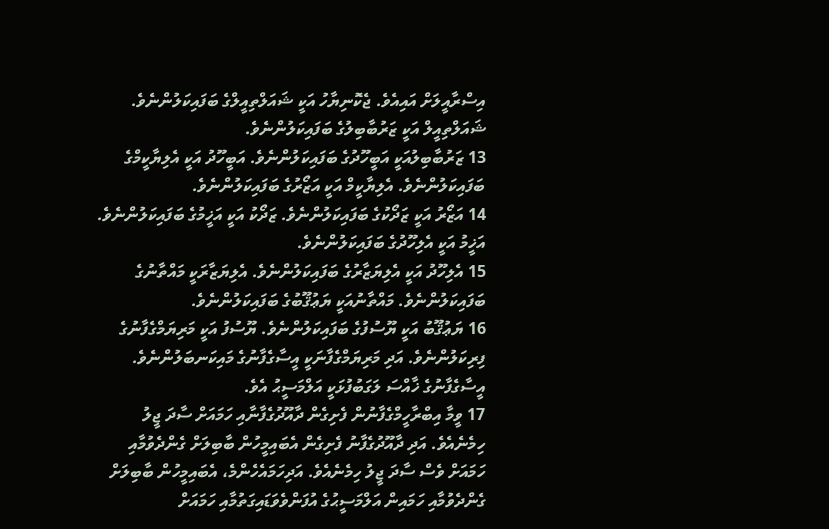އިސްރާއީލަށް އައިއެވެ. ޖެކޮނިޔާހު އަކީ ޝައަލްތިއީލްގެ ބަފައިކަލުންނެވެ. ޝައަލްތިއީލް އަކީ ޒަރުބާބިލުގެ ބަފައިކަލުންނެވެ.
13 ޒަރުބާބިލުއަކީ އަބީހޫދުގެ ބަފައިކަލުންނެވެ. އަބީހޫދު އަކީ އެލިޔާކީމްގެ ބަފައިކަލުންނެވެ. އެލިޔާކީމް އަކީ އަޒޯރުގެ ބަފައިކަލުންނެވެ.
14 އަޒޯރު އަކީ ޒަދޯކުގެ ބަފައިކަލުންނެވެ. ޒަދޯކު އަކީ އަޚީމުގެ ބަފައިކަލުންނެވެ. އަޚީމު އަކީ އެލިހޫދުގެ ބަފައިކަލުންނެވެ.
15 އެލިހޫދު އަކީ އެލިޔަޒާރުގެ ބަފައިކަލުންނެވެ. އެލިޔަޒާރަކީ މައްތާނުގެ ބަފައިކަލުންނެވެ. މައްތާނުއަކީ ޔަޢުޤޫބުގެ ބަފައިކަލުންނެވެ.
16 ޔަޢުޤޫބު އަކީ ޔޫސުފުގެ ބަފައިކަލުންނެވެ. ޔޫސުފު އަކީ މަރިޔަމްގެފާނުގެ ފިރިކަލުންނެވެ. އަދި މަރިޔަމްގެފާނަކީ އީސާގެފާނުގެ މައިކަނބަލުންނެވެ. އީސާގެފާނުގެ ޚާއްސަ ލަގަބުފުޅަކީ އަލްމަސީޙު އެވެ.
17 ވީމާ އިބްރާހީމްގެފާނުން ފެށިގެން ދާއޫދުގެފާނާއި ހަމައަށް ސާދަ ޖީލު ހިމެނެއެވެ. އަދި ދާއޫދުގެފާނު ފެށިގެން އެބައިމީހުން ބާބިލަށް ގެންދެވުމާއި ހަމައަށް ވެސް ސާދަ ޖީލު ހިމެނެއެވެ. އަދިހަމައެހެންމެ، އެބައިމީހުން ބާބިލަށް ގެންދެވުމާއި ހަމައިން އަލްމަސީޙުގެ އުފަންވެވަޑައިގަތުމާއި ހަމައަށް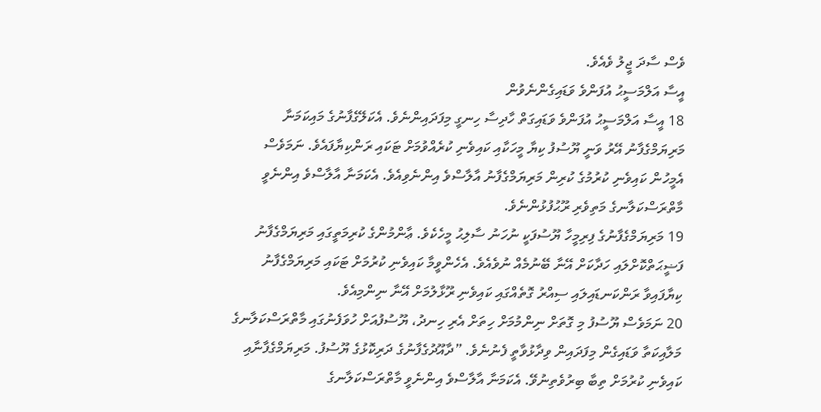ވެސް ސާދަ ޖީލު ވެއެވެ.
އީސާ އަލްމަސީޙު އުފަންވެ ވަޑައިގެންނެވުން
18 އީސާ އަލްމަސީޙު އުފަންވެ ވަޑައިގަތް ހާދިސާ ހިނގީ މިފަދައިންނެވެ. އެކަލޭގެފާނުގެ މައިކަމަނާ މަރިޔަމްގެފާނު އޭރު ވަނީ ޔޫސުފު ކިޔާ މީހަކާއި ކައިވެނި ކުރެއްވުމަށް ޓަކައި ރަންކިޔާފައެވެ. ނަމަވެސް އެމީހުން ކައިވެނި ކުރުމުގެ ކުރިން މަރިޔަމްގެފާނު އާލާސްވެ އިންނެވިއެވެ. އެކަމަނާ އާލާސްވެ އިންނެވީ މާތްރަސްކަލާނގެ މަތިވެރި ރޫޙުފުޅުންނެވެ.
19 މަރިޔަމްގެފާނުގެ ފިރިމީހާ ޔޫސުފަކީ ނުހަނު ސާލިޙު މީހެކެވެ. ޢާންމުންގެ ކުރިމަތީގައި މަރިޔަމްގެފާނު ފަޟީޙަތްކޮށްލައި ހަދާކަށް އޭނާ ބޭނުމެއް ނުވެއެވެ. އެހެންވީމާ ކައިވެނި ކުރުމަށް ޓަކައި މަރިޔަމްގެފާނު ކިޔާފައިވާ ރަންކަނޑައިލައި ސިއްރު ގޮތެއްގައި ކައިވެނި ރޫޅާލުމަށް އޭނާ ނިންމިއެވެ.
20 ނަމަވެސް ޔޫސުފު މި ގޮތަށް ނިންމުމަށް ހިތަށް އެރި ހިނދު، ޔޫސުފުއަށް ހުވަފެނުގައި މާތްރަސްކަލާނގެ މަލާއިކަތާ ވަޑައިގެން މިފަދައިން ވިދާޅުވާތީ ފެނުނެވެ. ”ދާއޫދުގެފާނުގެ ދަރިކޮޅުގެ ޔޫސުފު. މަރިޔަމްގެފާނާއި ކައިވެނި ކުރުމަށް ތިބާ ބިރުވެތިނުވޭ. އެކަމަނާ އާލާސްވެ އިންނެވީ މާތްރަސްކަލާނގެ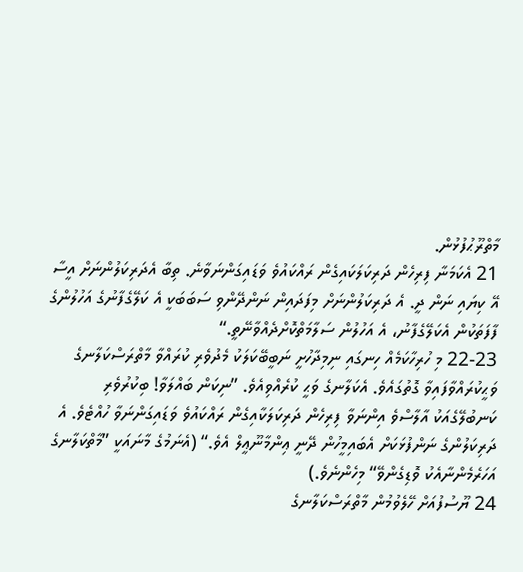މާތްރޫޙުފުޅުން.
21 އެކަމަނާ ފިރިހެން ދަރިކަލަކައިގެން ރައްކައުވެ ވަޑައިގަންނަވާނެ. ތިބާ އެދަރިކަލުންނަށް އީސާ އޭ ކިޔައި ނަން ދީ. އެ ދަރިކަލުންނަށް މިފަދައިން ނަންދޭންވި ސަބަބަކީ އެ ކަލޭގެފާނުގެ އަހުލުންގެ ފާފަތަކުން އެކަލޭގެފާނު، އެ އަހުލުން ސަލާމަތްކޮށްދެއްވާނޭތީ.“
22-23 މި ހުރިހާކަމެއް ހިނގައި ނިމިދާހުށީ ނަބީބޭކަލަކު މެދުވެރި ކުރައްވާ މާތްރަސްކަލާނގެ ވަޙީކުރައްވާފައިވާ ގޮތުގައެވެ. އެކަލާނގެ ވަޙީ ކުރެއްވިއެވެ. ”ނިކަން ބައްލަވާ! ބިކުރުވެރި ކަނބުލޭގެއަކު އާލާސްވެ އިންނަވާ ފިރިހެން ދަރިކަލަކާއިގެން ރައްކައުވެ ވަޑައިގަންނަވާ ހުއްޓެވެ. އެ ދަރިކަލުންގެ ނަންފުޅަކަށް އެބައިމީހުން ދޭނީ ޢިންމާނޫޢީލް އެވެ.“ (އެނަމުގެ މާނައަކީ ”މާތްކަލާނގެ އަހަރެމެންނާއެކު ވޮޑިގެންވޭ“ މިހެންނެވެ.)
24 ޔޫސުފުއަށް ހޭލެވުމުން މާތްރަސްކަލާނގެ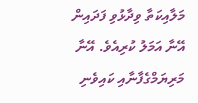މަލާއިކަތާ ވިދާޅުވި ފަދައިން އޭނާ އަމަލު ކުރިއެވެ. އޭނާ މަރިޔަމްގެފާނާއި ކައިވެނި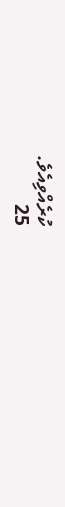ކުރެއްވިއެވެ.
25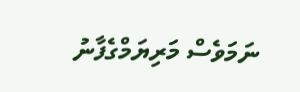ނަމަވެސް މަރިޔަމްގެފާނު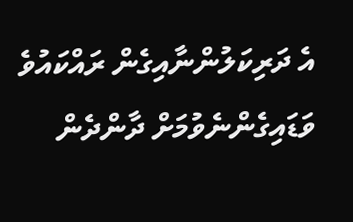އެ ދަރިކަލުންނާއިގެން ރައްކައުވެ ވަޑައިގެންނެވުމަށް ދާންދެން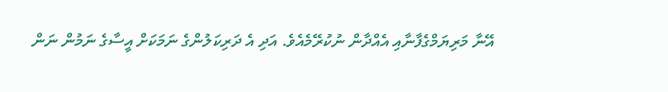އޭނާ މަރިޔަމްގެފާނާއި އެއްދާން ނުކުރޭމެއެވެ. އަދި އެ ދަރިކަލުންގެ ނަމަކަށް އީސާގެ ނަމުން ނަން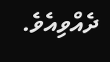ދެއްވިއެވެ.